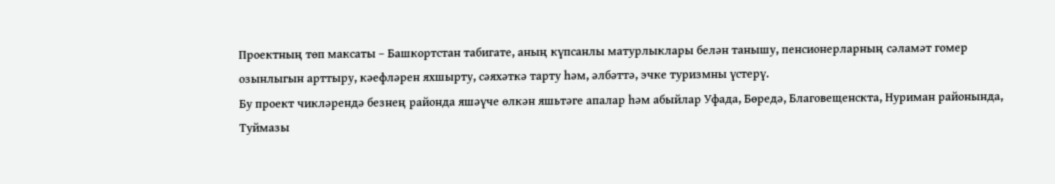Проектның төп максаты – Башкортстан табигате, аның күпсанлы матурлыклары белән танышу, пенсионерларның сәламәт гомер озынлыгын арттыру, кәефләрен яхшырту, сәяхәткә тарту һәм, әлбәттә, эчке туризмны үстерү.
Бу проект чикләрендә безнең районда яшәүче өлкән яшьтәге апалар һәм абыйлар Уфада, Бөредә, Благовещенскта, Нуриман районында, Туймазы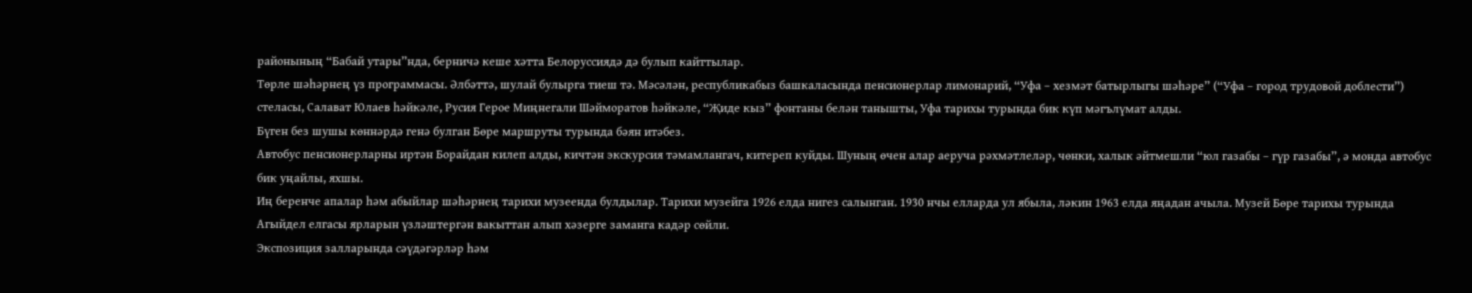районының “Бабай утары”нда, берничә кеше хәтта Белоруссиядә дә булып кайттылар.
Төрле шәһәрнең үз программасы. Әлбәттә, шулай булырга тиеш тә. Мәсәлән, республикабыз башкаласында пенсионерлар лимонарий, “Уфа – хезмәт батырлыгы шәһәре” (“Уфа – город трудовой доблести”) стеласы, Салават Юлаев һәйкәле, Русия Герое Миңнегали Шәйморатов һәйкәле, “Җиде кыз” фонтаны белән танышты, Уфа тарихы турында бик күп мәгълүмат алды.
Бүген без шушы көннәрдә генә булган Бөре маршруты турында бәян итәбез.
Автобус пенсионерларны иртән Борайдан килеп алды, кичтән экскурсия тәмамлангач, китереп куйды. Шуның өчен алар аеруча рәхмәтлеләр, чөнки, халык әйтмешли “юл газабы – гүр газабы”, ә монда автобус бик уңайлы, яхшы.
Иң беренче апалар һәм абыйлар шәһәрнең тарихи музеенда булдылар. Тарихи музейга 1926 елда нигез салынган. 1930 нчы елларда ул ябыла, ләкин 1963 елда яңадан ачыла. Музей Бөре тарихы турында Агыйдел елгасы ярларын үзләштергән вакыттан алып хәзерге заманга кадәр сөйли.
Экспозиция залларында сәүдәгәрләр һәм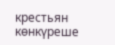крестьян көнкүреше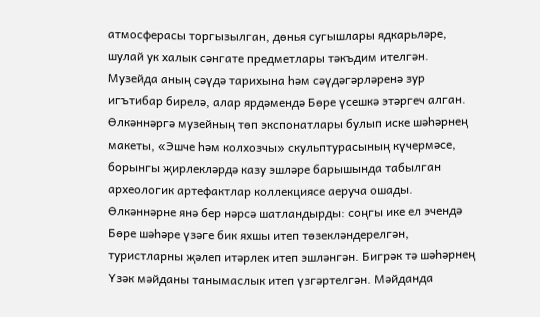атмосферасы торгызылган, дөнья сугышлары ядкарьләре, шулай ук халык сәнгате предметлары тәкъдим ителгән. Музейда аның сәүдә тарихына һәм сәүдәгәрләренә зур игътибар бирелә, алар ярдәмендә Бөре үсешкә этәргеч алган. Өлкәннәргә музейның төп экспонатлары булып иске шәһәрнең макеты, «Эшче һәм колхозчы» скульптурасының күчермәсе, борынгы җирлекләрдә казу эшләре барышында табылган археологик артефактлар коллекциясе аеруча ошады.
Өлкәннәрне янә бер нәрсә шатландырды: соңгы ике ел эчендә Бөре шәһәре үзәге бик яхшы итеп төзекләндерелгән, туристларны җәлеп итәрлек итеп эшләнгән. Бигрәк тә шәһәрнең Үзәк мәйданы танымаслык итеп үзгәртелгән. Мәйданда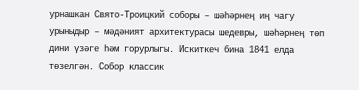урнашкан Свято-Троицкий соборы – шәһәрнең иң чагу урыныдыр – мәдәният архитектурасы шедевры, шәһәрнең төп дини үзәге һәм горурлыгы. Искиткеч бина 1841 елда төзелгән. Собор классик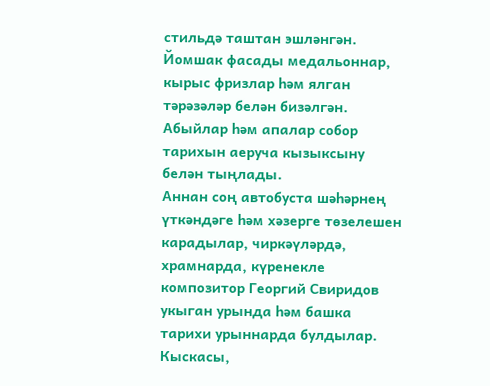стильдә таштан эшләнгән. Йомшак фасады медальоннар, кырыс фризлар һәм ялган тәрәзәләр белән бизәлгән. Абыйлар һәм апалар собор тарихын аеруча кызыксыну белән тыңлады.
Аннан соң автобуста шәһәрнең үткәндәге һәм хәзерге төзелешен карадылар, чиркәүләрдә, храмнарда, күренекле композитор Георгий Свиридов укыган урында һәм башка тарихи урыннарда булдылар.
Кыскасы,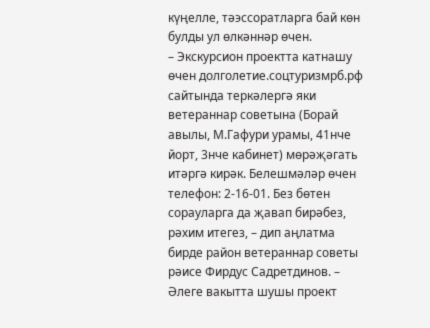күңелле, тәэссоратларга бай көн булды ул өлкәннәр өчен.
– Экскурсион проектта катнашу өчен долголетие.соцтуризмрб.рф сайтында теркәлергә яки ветераннар советына (Борай авылы, М.Гафури урамы, 41нче йорт, 3нче кабинет) мөрәҗәгать итәргә кирәк. Белешмәләр өчен телефон: 2-16-01. Без бөтен сорауларга да җавап бирәбез, рәхим итегез, – дип аңлатма бирде район ветераннар советы рәисе Фирдус Садретдинов. – Әлеге вакытта шушы проект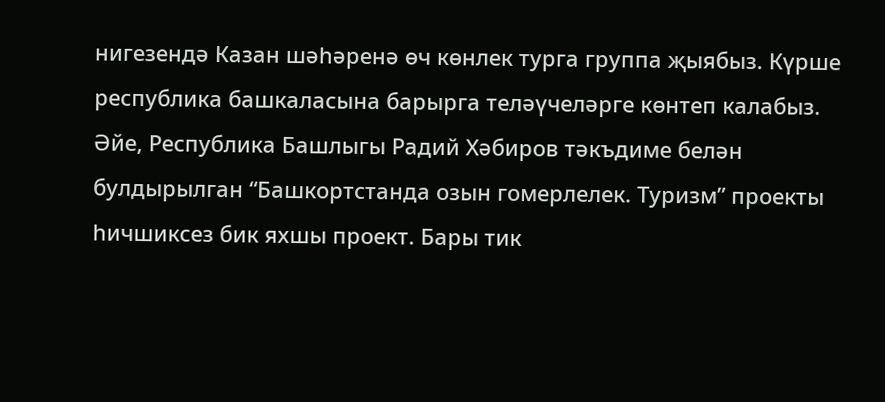нигезендә Казан шәһәренә өч көнлек турга группа җыябыз. Күрше республика башкаласына барырга теләүчеләрге көнтеп калабыз.
Әйе, Республика Башлыгы Радий Хәбиров тәкъдиме белән булдырылган “Башкортстанда озын гомерлелек. Туризм” проекты һичшиксез бик яхшы проект. Бары тик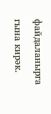файдаланырга гына кирәк.